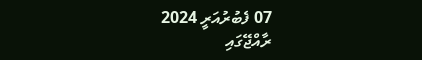07 ފެބުރުއަރީ 2024
ރާއްޖޭގައި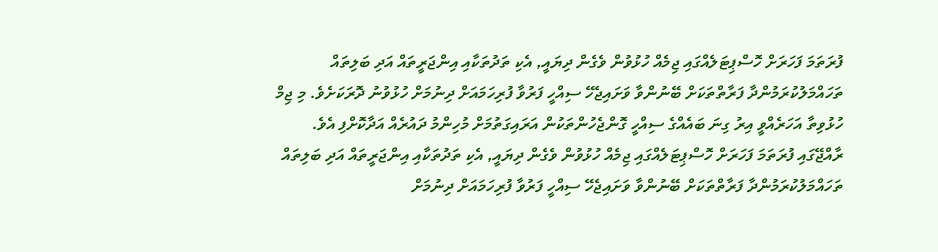ފުރަތަމަ ފަހަރަށް ހޮސްޕިޓަލެއްގައި ޖިމެއް ހުޅުވުން ވެގެން ދިޔައީ, އެކި ތަދުތަކާއި އިންޖަރީތައް އަދި ބަލިތައް ތަހައްމަލުކުރަމުންދާ ފަރާތްތަކަށް ބޭނުންވާ ވަށައިޖެހޭ ސިއްހީ ފަރުވާ ފުރިހަމައަށް ދިނުމަށް ހުޅުވުނު ދޮރަކަށެވެ. މި ޖިމް ހުޅުވިތާ އަހަރެއްވީ އިރު ގިނަ ބައެއްގެ ސިއްހީ ގޮންޖެހުންތަކުން އަރައިގަތުމަށް މުހިންމު ދައުރެއް އަދާކޮށްފި އެވެ.
ރާއްޖޭގައި ފުރަތަމަ ފަހަރަށް ހޮސްޕިޓަލެއްގައި ޖިމެއް ހުޅުވުން ވެގެން ދިޔައީ, އެކި ތަދުތަކާއި އިންޖަރީތައް އަދި ބަލިތައް ތަހައްމަލުކުރަމުންދާ ފަރާތްތަކަށް ބޭނުންވާ ވަށައިޖެހޭ ސިއްހީ ފަރުވާ ފުރިހަމައަށް ދިނުމަށް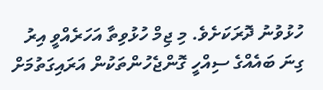ހުޅުވުނު ދޮރަކަށެވެ. މި ޖިމް ހުޅުވިތާ އަހަރެއްވީ އިރު ގިނަ ބައެއްގެ ސިއްހީ ގޮންޖެހުންތަކުން އަރައިގަތުމަށް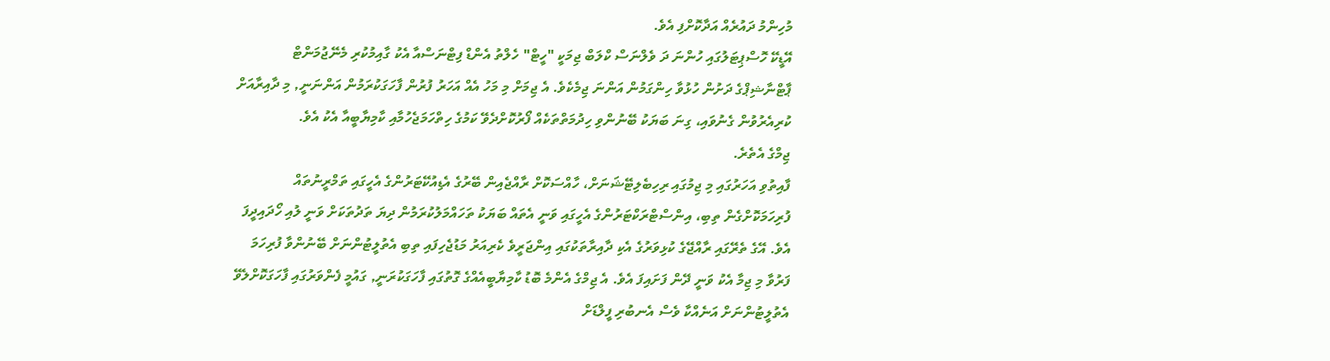މުހިންމު ދައުރެއް އަދާކޮށްފި އެވެ.
އޭޑީކޭ ހޮސްޕިޓަލުގައި ހުންނަ ދަ ވެލްނަސް ކްލަބް ޖިމަކީ "ހީޓް" ހެލްތު އެންޑް ފިޓްނަސްއާ އެކު ގާއިމުކުރި މެނޭޖުމަންޓް ޕާޓްނާޝިޕްގެ ދަށުން ހުޅުވާ ހިންގަމުން އަންނަ ޖިމެކެވެ. އެ ޖިމަށް މި މަހު އެއް އަހަރު ފުރުން ފާހަގަކުރަމުން އަންނަނީ, މި ދާއިރާއަށް ކުރިއެރުވުން ގެނުވައި، ގިނަ ބަޔަކު ބޭނުންވި ހިދުމަތްތަކެއް ފޯރުކޮށްދެވޭ ކަމުގެ ހިތްހަމަޖެހުމާއި ކާމިޔާބީއާ އެކު އެވެ.
ޖިމްގެ އެތެރެ.
ފާއިތުވި އަހަރުގައި މި ޖިމުގައި ރިހިބެލިޓޭޝަނަށް، ހާއްސަކޮށް ރާއްޖެއިން ބޭރުގެ އެޑިއުކޭޓަރުންގެ އެހީގައި ތަމްރީނުތައް ފުރިހަމަކޮށްގެން ތިބި، އިންސްޓްރަކްޓަރުންގެ އެހީގައި ވަނީ އެތައް ބަޔަކު ތަހައްމަލުކުރަމުން ދިޔަ ތަދުތަކަށް ވަނީ ލުއި ހޯދައިދީފަ އެވެ. އޭގެ ތެރޭގައި ރާއްޖޭގެ ކުޅިވަރުގެ އެކި ދާއިރާތަކުގައި އިންޖަރީވެ ކެރިއަރު މަޑުޖެހިފައި ތިބި އެތުލީޓުންނަށް ބޭނުންވާ ފުރިހަމަ ފަރުވާ މި ޖިމާ އެކު ވަނީ ދޭން ފަށައިފަ އެވެ. އެ ޖިމްގެ އެންމެ ބޮޑު ކާމިޔާބީއެއްގެ ގޮތުގައި ފާހަގަކުރަނީ, ގައުމީ ފެންވަރުގައި ފާހަގަކޮށްލެވޭ އެތުލީޓުންނަށް އަނެއްކާ ވެސް އެނބުރި ފީލްޑަށް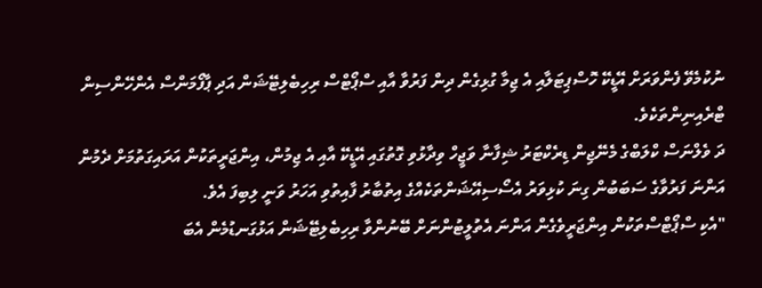ނުކުމެވޭ ފެންވަރަށް އޭޑީކޭ ހޮސްޕިޓަލާއި އެ ޖިމާ ގުޅިގެން ދިން ފަރުވާ އާއި ސްޕޯޓްސް ރިހިބެލިޓޭޝަން އަދި ޕާފޯމަންސް އެންހޭންސިން ޓްރެއިނިންތަކެވެ.
ދަ ވެލްނަސް ކްލަބްގެ މެނޭޖިން ޑިރެކްޓަރު ޝިފާނާ ވަޖީހް ވިދާޅުވި ގޮތުގައި އޭޑީކޭ އާއި އެ ޖިމުން، އިންޖަރީތަކުން އަރައިގަތުމަށް ދެމުން އަންނަ ފަރުވާގެ ސަބަބުން ގިނަ ކުޅިވަރު އެސޯސިއޭޝަންތަކެއްގެ އިތުބާރު ފާއިތުވި އަހަރު ވަނީ ލިބިފަ އެވެ.
"އެކި ސްޕޯޓްސްތަކުން އިންޖަރީވެގެން އަންނަ އެތުލީޓުންނަށް ބޭނުންވާ ރިހިބެލިޓޭޝަން އަޅުގަނޑުމެން އެބަ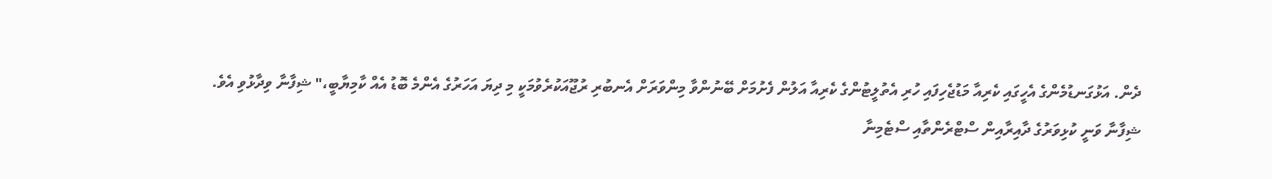ދެން. އަޅުގަނޑުމެންގެ އެހީގައި ކެރިއާ މަޑުޖެހިފައި ހުރި އެތުލީޓުންގެ ކެރިއާ އަލުން ފެށުމަށް ބޭނުންވާ މިންވަރަށް އެނބުރި ރުޖޫއަކުރެވުމަކީ މި ދިޔަ އަހަރުގެ އެންމެ ބޮޑު އެއް ކާމިޔާބީ،" ޝިފާނާ ވިދާޅުވި އެވެ.
ޝިފާނާ ވަނީ ކުޅިވަރުގެ ދާއިރާއިން ސްޓްރެންތާއި ސްޓެމިނާ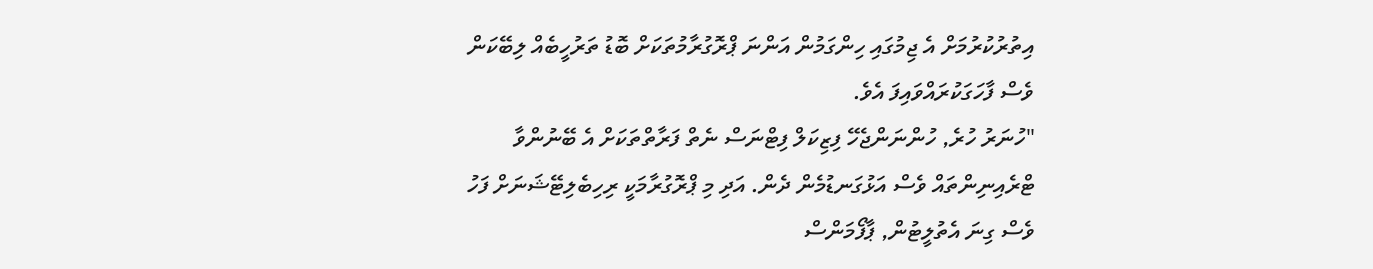އިތުރުކުރުމަށް އެ ޖިމުގައި ހިންގަމުން އަންނަ ޕްރޮގުރާމުތަކަށް ބޮޑު ތަރުހީބެއް ލިބޭކަން ވެސް ފާހަގަކުރައްވައިފަ އެވެ.
"ހުނަރު ހުރެ, ހުންނަންޖެހޭ ފިޒިކަލް ފިޓްނަސް ނެތް ފަރާތްތަކަށް އެ ބޭނުންވާ ޓްރެއިނިންތައް ވެސް އަޅުގަނޑުމެން ދެން. އަދި މި ޕްރޮގުރާމަކީ ރިހިބެލިޓޭޝަނަށް ފަހު ވެސް ގިނަ އެތުލީޓުން, ޕާފޯމަންސް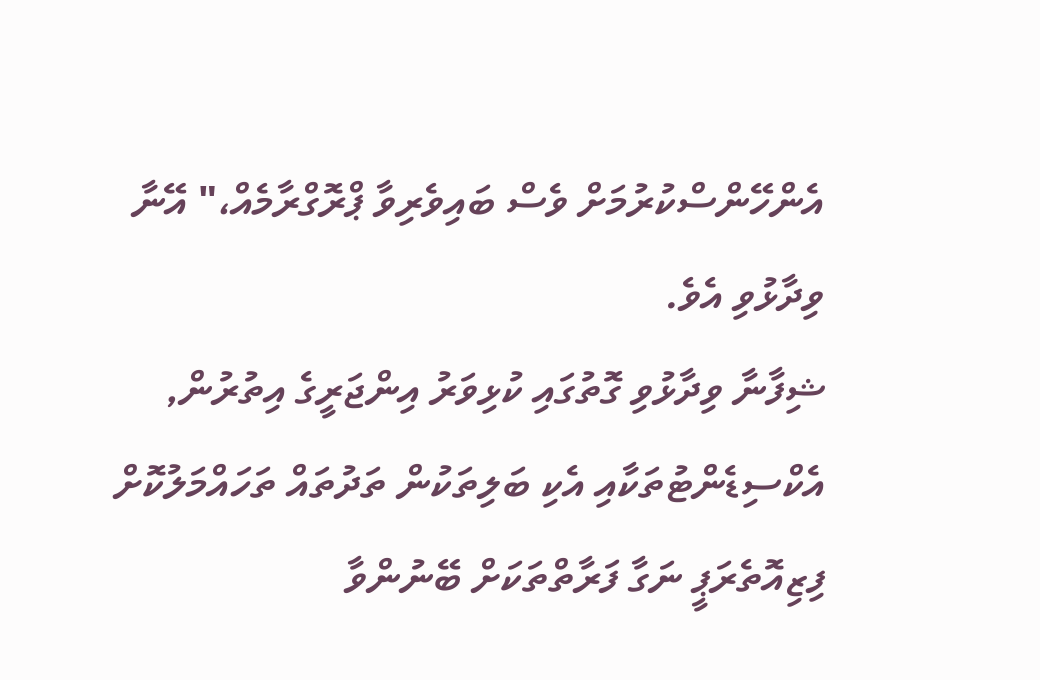އެންހޭންސްކުރުމަށް ވެސް ބައިވެރިވާ ޕްރޮގްރާމެއް،" އޭނާ ވިދާޅުވި އެވެ.
ޝިފާނާ ވިދާޅުވި ގޮތުގައި ކުޅިވަރު އިންޖަރީގެ އިތުރުން, އެކްސިޑެންޓުތަކާއި އެކި ބަލިތަކުން ތަދުތައް ތަހައްމަލުކޮށް ފިޒިއޮތެރަޕީ ނަގާ ފަރާތްތަކަށް ބޭނުންވާ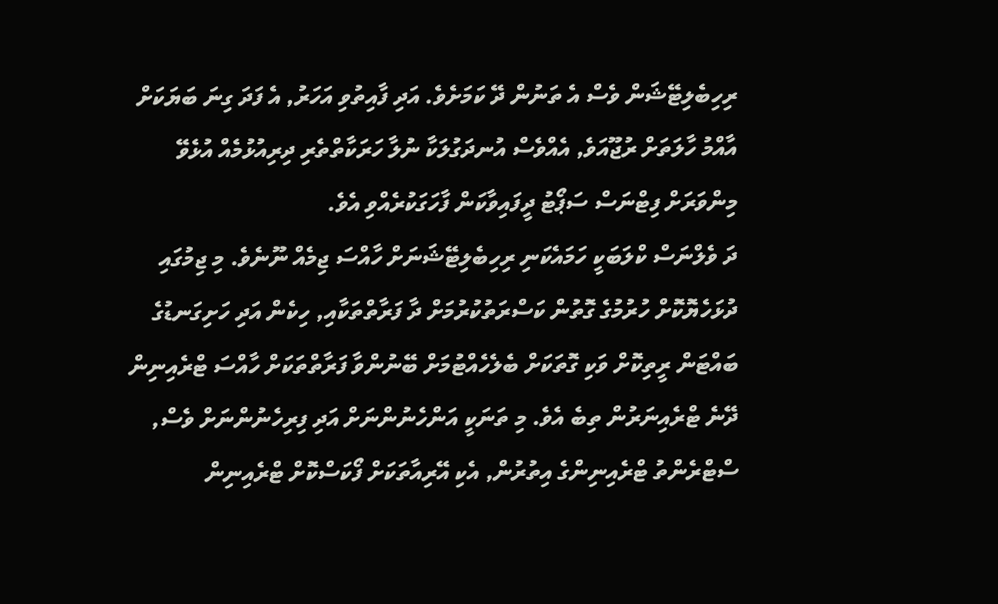ރިހިބެލިޓޭޝަން ވެސް އެ ތަނުން ދޭ ކަމަށެވެ. އަދި ފާއިތުވި އަހަރު, އެ ފަދަ ގިނަ ބަޔަކަށް އާއްމު ހާލަތަށް ރުޖޫއަވެ, އެއްވެސް އުނދަގުލަކާ ނުލާ ހަރަކާތްތެރި ދިރިއުޅުމެއް އުޅެވޭ މިންވަރަށް ފިޓްނަސް ސަޕޯޓު ދީފައިވާކަން ފާހަގަކުރެއްވި އެވެ.
ދަ ވެލްނަސް ކްލަބަކީ ހަމައެކަނި ރިހިބެލިޓޭޝަނަށް ހާއްސަ ޖިމެއް ނޫނެވެ. މި ޖިމުގައި ދުޅަހެޔޮކޮށް ހުރުމުގެ ގޮތުން ކަސްރަތުކުރުމަށް ދާ ފަރާތްތަކާއި, ހިކެން އަދި ހަށިގަނޑުގެ ބައްޓަން ރީތިކޮށް ވަކި ގޮތަކަށް ބެލެހެއްޓުމަށް ބޭނުންވާ ފަރާތްތަކަށް ހާއްސަ ޓްރެއިނިން ދޭނެ ޓްރެއިނަރުން ތިބެ އެވެ. މި ތަނަކީ އަންހެނުންނަށް އަދި ފިރިހެނުންނަށް ވެސް, ސްޓްރެންތު ޓްރެއިނިންގެ އިތުރުން, އެކި އޭރިއާތަކަށް ފޯކަސްކޮށް ޓްރެއިނިން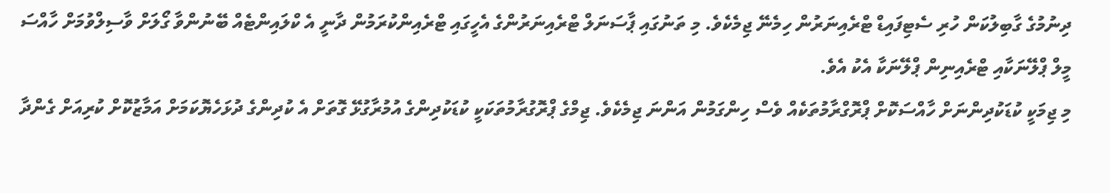ދިނުމުގެ ގާބިލުކަން ހުރި ސެޓިފައިޑް ޓްރެއިނަރުން ހިމެނޭ ޖިމެކެވެ. މި ތަނުގައި ޕާސަނަލް ޓްރެއިނަރުންގެ އެހީގައި ޓްރެއިންކުރަމުން ދާނީ އެ ކްލައިންޓެއް ބޭނުންވާ ގޯލަށް ވާސިލްވުމަށް ހާއްސަ މީލް ޕްލޭނަކާއި ޓްރެއިނިން ޕްލޭނަކާ އެކު އެވެ.
މި ޖިމަކީ ކުޑަކުދިންނަށް ހާއްސަކޮށް ޕްރޮގްރާމުތަކެއް ވެސް ހިންގަމުން އަންނަ ޖިމެކެވެ. ޖިމްގެ ޕްރޮގުރާމުތަކަކީ ކުޑަކުދިންގެ އުމުރާގުޅޭ ގޮތަށް އެ ކުދިންގެ ދުޅަހެޔޮކަމަށް އަމާޒުކޮށް ކުރިއަށް ގެންދާ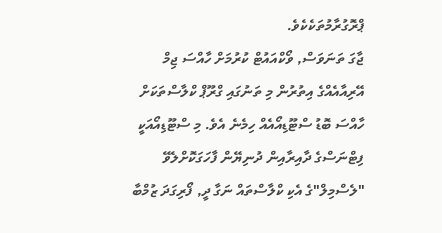ޕްރޮގުރާމުތަކެކެވެ.
ޖާގަ ތަނަވަސް, ވޯކްއައުޓް ކުރުމަށް ހާއްސަ ޖިމް އޭރިއާއެއްގެ އިތުރުން މި ތަނުގައި ގްރޫޕް ކްލާސްތަކަށް ހާއްސަ ބޮޑު ސްޓޫޑިއޯއެއް ހިމެނެ އެވެ. މި ސްޓޫޑިއޯއަކީ ފިޓްނަސްގެ ދާއިރާއިން ދުނިޔޭން ފާހަގަކޮށްލެވޭ "ލެސްމިލް"ގެ އެކި ކްލާސްތައް ނަގާ ދީ, ފޯރިގަދަ ޒުމްބާ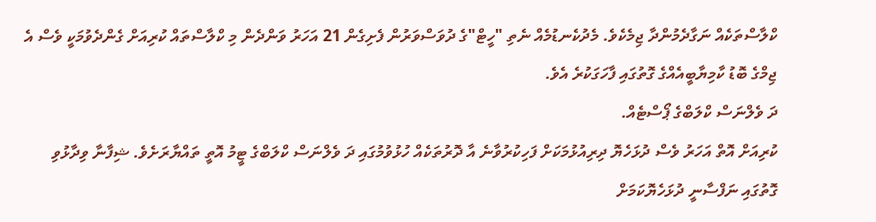ކްލާސްތަކެއް ނަގާދެމުންދާ ޖިމެކެވެ. މެދުކެނޑުމެއް ނެތި "ހީޓް"ގެ ދުވަސްވަރުން ފެށިގެން 21 އަހަރު ވަންދެން މި ކްލާސްތައް ކުރިއަށް ގެންދެވުމަކީ ވެސް އެ ޖިމްގެ ބޮޑު ކާމިޔާބީއެއްގެ ގޮތުގައި ފާހަގަކުރެ އެވެ.
ދަ ވެލްނަސް ކްލަބްގެ ޕޯސްޓެއް.
ކުރިއަށް އޮތް އަހަރު ވެސް ދުޅަހެޔޮ ދިރިއުޅުމަކަށް ފަހިކުރުވާނެ އާ ދޮރުތަކެއް ހުޅުވުމުގައި ދަ ވެލްނަސް ކްލަބްގެ ޓީމު އޮތީ ތައްޔާރަށެވެ. ޝިފާނާ ވިދާޅުވި ގޮތުގައި ނަފްސާނީ ދުޅަހެޔޮކަމަށް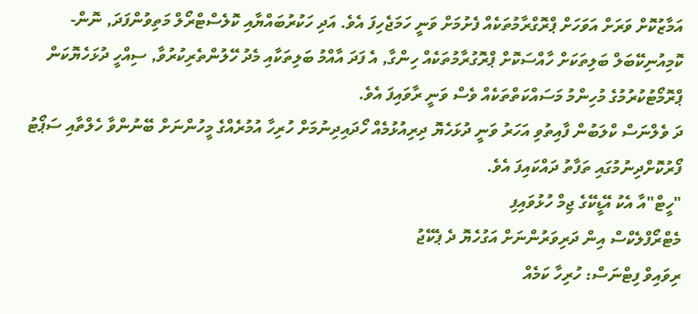އަމާޒުކޮށް ވަރަށް އަވަހަށް ޕްރޮގްރާމުތަކެއް ފެށުމަށް ވަނީ ހަމަޖެހިފަ އެވެ. އަދި ހަކުރުބައްޔާއި ކޮލެސްޓްރޯލް މަތިވުންފަދަ, ނޮން-ކޮމިއުނިކޭބަލް ބަލިތަކަށް ހާއްސަކޮށް ޕްރޮގުރާމުތަކެއް ހިންގާ, އެ ފަދަ އާއްމު ބަލިތަކާއި މެދު ހޭލުންތެރިކުރުވާ, ސިއްހީ ދުޅަހެޔޮކަން ޕްރޮމޯޓުކުރުމުގެ މުހިންމު މަސައްކަތްތަކެއް ވެސް ވަނީ ރާވައިފަ އެވެ.
ދަ ވެލްނަސް ކްލަބުން ފާއިތުވި އަހަރު ވަނީ ދުޅަހެޔޮ ދިރިއުޅުމެއް ހޯދައިދިނުމަށް ހުރިހާ އުމުރެއްގެ މީހުންނަށް ބޭނުންވާ ހެލްތާއި ސަޕޯޓު ފޯރުކޮށްދިނުމުގައި ތަފާތު ދައްކައިފަ އެވެ.
"ހީޓް"އާ އެކު އޭޑީކޭގެ ޖިމް ހުޅުވައިފި
މެޓްރޯފްލެކްސް އިން ދަރިވަރުންނަށް އަގުހެޔޮ ދެ ޕެކޭޖު
ރިވައިވް ފިޓްނަސް: ހުރިހާ ކަމެއް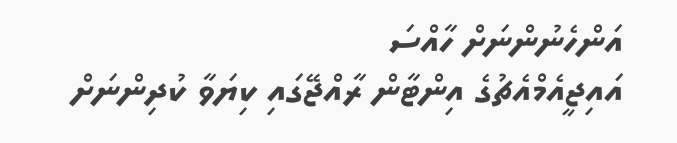އަންހެނުންނަށް ހާއްސަ
އައިޖީއެމްއެޗުގެ އިންޓާން ރާއްޖޭގައި ކިޔަވާ ކުދިންނަށް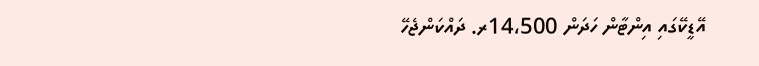އޭޑީކޭގައި އިންޓާން ހަދަން 14،500ރ. ދައްކަންޖެހޭ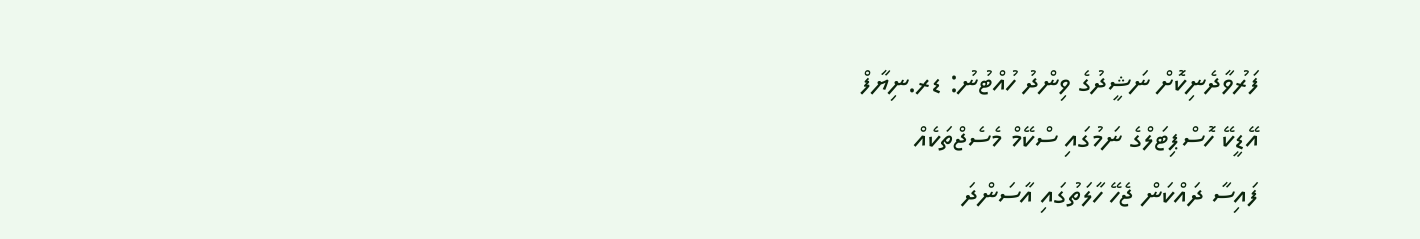ފަރުވާދެނިކޮށް ނަޝީދުގެ ވިންދު ހުއްޓުނު: ޑރ.ނިޔާފް
އޭޑީކޭ ހޮސްޕިޓަލްގެ ނަމުގައި ސްކޭމް މެސެޖްތަކެއް
ފައިސާ ދައްކަން ޖެހޭ ހާލަތުގައި އާސަންދަ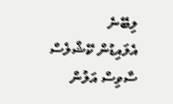ލިބޭނެ
އެލައިޑުން ކޭޝްލެސް ސާވިސް އަލުން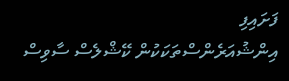ފަށައިފި
އިންޝުއަރެންސްތަކަކުން ކޭޝްލެސް ސާވިސް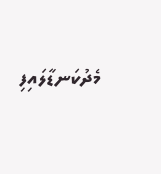މެދުކަނޑާލައިފި